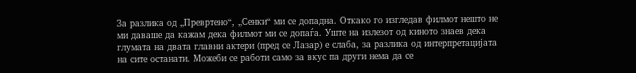За разлика од „Превртено“, „Сенки“ ми се допадна. Откако го изгледав филмот нешто не ми даваше да кажам дека филмот ми се допаѓа. Уште на излезот од киното знаев дека глумата на двата главни актери (пред се Лазар) е слаба, за разлика од интерпретацијата на сите останати. Можеби се работи само за вкус па други нема да се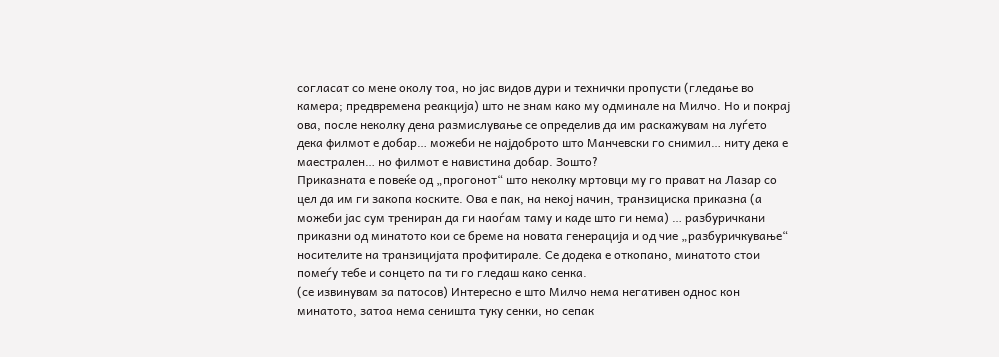согласат со мене околу тоа, но јас видов дури и технички пропусти (гледање во камера; предвремена реакција) што не знам како му одминале на Милчо. Но и покрај ова, после неколку дена размислување се определив да им раскажувам на луѓето дека филмот е добар… можеби не најдоброто што Манчевски го снимил… ниту дека е маестрален… но филмот е навистина добар. Зошто?
Приказната е повеќе од „прогонот“ што неколку мртовци му го прават на Лазар со цел да им ги закопа коските. Ова е пак, на некој начин, транзициска приказна (а можеби јас сум трениран да ги наоѓам таму и каде што ги нема) … разбуричкани приказни од минатото кои се бреме на новата генерација и од чие „разбуричкување“ носителите на транзицијата профитирале. Се додека е откопано, минатото стои помеѓу тебе и сонцето па ти го гледаш како сенка.
(се извинувам за патосов) Интересно е што Милчо нема негативен однос кон минатото, затоа нема сеништа туку сенки, но сепак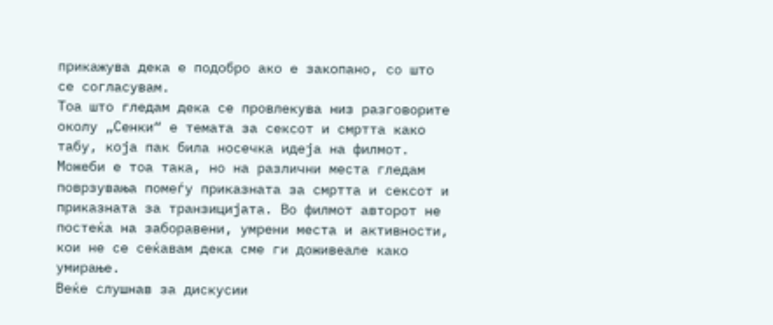прикажува дека е подобро ако е закопано, со што се согласувам.
Тоа што гледам дека се провлекува низ разговорите околу „Сенки“ е темата за сексот и смртта како табу, која пак била носечка идеја на филмот. Можеби е тоа така, но на различни места гледам поврзувања помеѓу приказната за смртта и сексот и приказната за транзицијата. Во филмот авторот не постеќа на заборавени, умрени места и активности, кои не се сеќавам дека сме ги доживеале како умирање.
Веќе слушнав за дискусии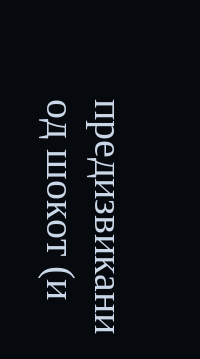предизвикани од шокот (и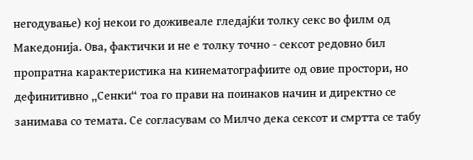негодување) кој некои го доживеале гледајќи толку секс во филм од Македонија. Ова, фактички и не е толку точно - сексот редовно бил пропратна карактеристика на кинематографиите од овие простори, но дефинитивно „Сенки“ тоа го прави на поинаков начин и директно се занимава со темата. Се согласувам со Милчо дека сексот и смртта се табу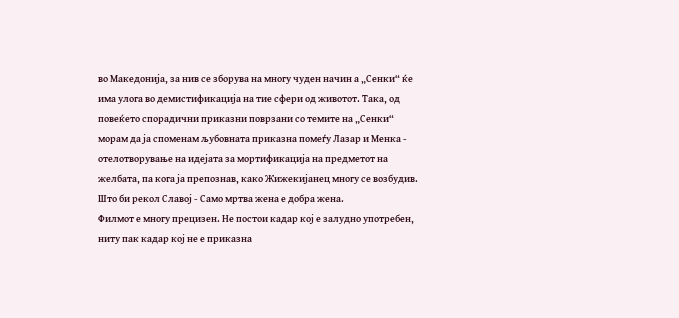во Македонија, за нив се зборува на многу чуден начин а „Сенки“ ќе има улога во демистификација на тие сфери од животот. Така, од повеќето спорадични приказни поврзани со темите на „Сенки“ морам да ја споменам љубовната приказна помеѓу Лазар и Менка - отелотворување на идејата за мортификација на предметот на желбата, па кога ја препознав, како Жижекијанец многу се возбудив.
Што би рекол Славој - Само мртва жена е добра жена.
Филмот е многу прецизен. Не постои кадар кој е залудно употребен, ниту пак кадар кој не е приказна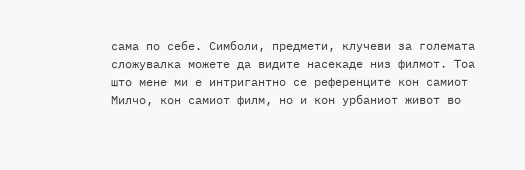сама по себе. Симболи, предмети, клучеви за големата сложувалка можете да видите насекаде низ филмот. Тоа што мене ми е интригантно се референците кон самиот Милчо, кон самиот филм, но и кон урбаниот живот во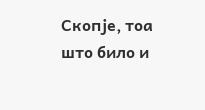Скопје, тоа што било и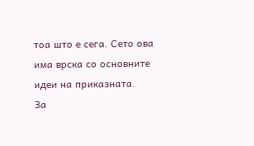тоа што е сега. Сето ова има врска со основните идеи на приказната.
За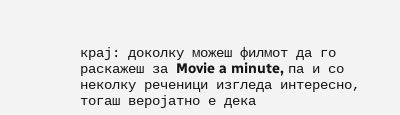крај: доколку можеш филмот да го раскажеш за Movie a minute, па и со неколку реченици изгледа интересно, тогаш веројатно е дека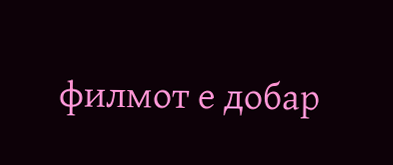филмот е добар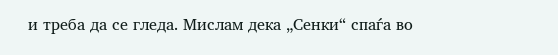и треба да се гледа. Мислам дека „Сенки“ спаѓа во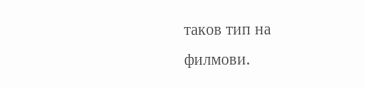таков тип на филмови.